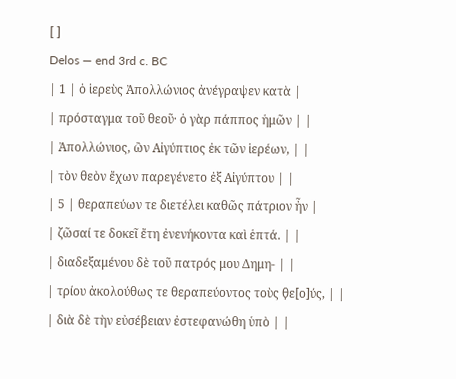[ ]
Delos — end 3rd c. BC
| 1 | ὁ ἱερεὺς Ἀπολλώνιος ἀνέγραψεν κατὰ |
| πρόσταγμα τοῦ θεοῦ· ὁ γὰρ πάππος ἡμῶν | |
| Ἀπολλώνιος, ὢν Αἰγύπτιος ἐκ τῶν ἱερέων, | |
| τὸν θεὸν ἔχων παρεγένετο ἐξ Αἰγύπτου | |
| 5 | θεραπεύων τε διετέλει καθῶς πάτριον ἦν |
| ζῶσαί τε δοκεῖ ἔτη ἐνενήκοντα καὶ ἑπτά. | |
| διαδεξαμένου δὲ τοῦ πατρός μου Δημη- | |
| τρίου ἀκολούθως τε θεραπεύοντος τοὺς θ̣ε[ο]ύς, | |
| διὰ δὲ τὴν εὐσέβειαν ἐστεφανώθη ὑπὸ | |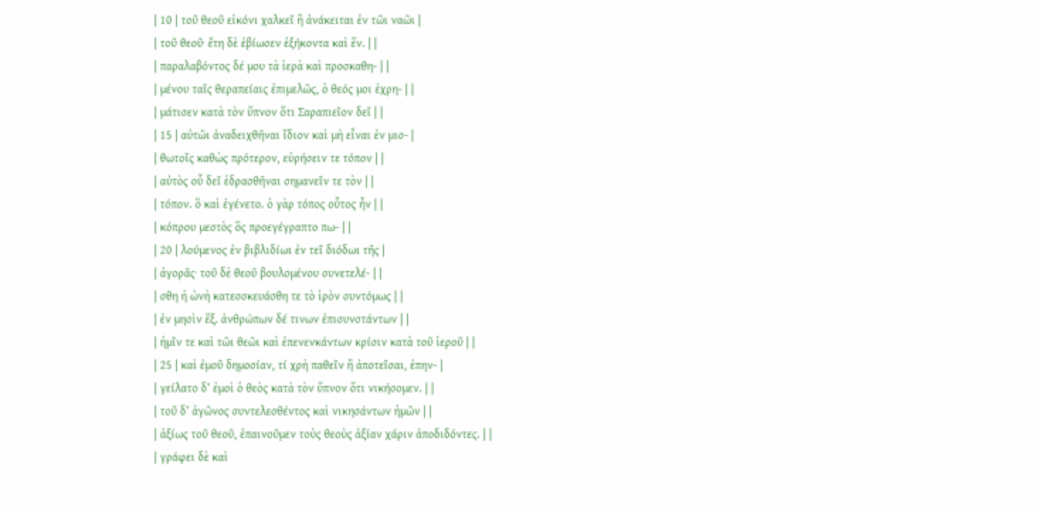| 10 | τοῦ θεοῦ εἰκόνι χαλκεῖ ἣ ἀνάκειται ἐν τῶι ναῶι |
| τοῦ θεοῦ· ἔτη δὲ ἐβίωσεν ἑξήκοντα καὶ ἕν. | |
| παραλαβόντος δέ μου τὰ ἱερὰ καὶ προσκαθη- | |
| μένου ταῖς θεραπείαις ἐπιμελῶς, ὁ θεός μοι ἐχρη- | |
| μάτισεν κατὰ τὸν ὕπνον ὅτι Σαραπιεῖον δεῖ | |
| 15 | αὐτῶι ἀναδειχθῆναι ἴδιον καὶ μὴ εἶναι ἐν μισ- |
| θωτοῖς καθὼς πρότερον, εὑρήσειν τε τόπον | |
| αὐτὸς οὗ δεῖ ἑδρασθῆναι σημανεῖν τε τὸν | |
| τόπον. ὃ καὶ ἐγένετο. ὁ γὰρ τόπος οὗτος ἦν | |
| κόπρου μεστὸς ὃς προεγέγραπτο πω- | |
| 20 | λούμενος ἐν βιβλιδίωι ἐν τεῖ διόδωι τῆς |
| ἀγορᾶς· τοῦ δὲ θεοῦ βουλομένου συνετελέ- | |
| σθη ἡ ὠνὴ κατεσσκευάσθη τε τὸ ἱρὸν συντόμως | |
| ἐν μησὶν ἕξ. ἀνθρώπων δέ τινων ἐπισυνστάντων | |
| ἡμῖν τε καὶ τῶι θεῶι καὶ ἐπενενκάντων κρίσιν κατὰ τοῦ ἱεροῦ | |
| 25 | καὶ ἐμοῦ δημοσίαν, τί χρὴ παθεῖν ἢ ἀποτεῖσαι, ἐπην- |
| γείλατο δ’ ἐμοὶ ὁ θεὸς κατὰ τὸν ὕπνον ὅτι νικήσομεν. | |
| τοῦ δ’ ἀγῶνος συντελεσθέντος καὶ νικησάντων ἡμῶν | |
| ἀξίως τοῦ θεοῦ, ἐπαινοῦμεν τοὺς θεοὺς ἀξίαν χάριν ἀποδιδόντες. | |
| γράφει δὲ καὶ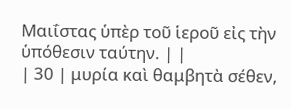Μαιΐστας ὑπὲρ τοῦ ἱεροῦ εἰς τὴν ὑπόθεσιν ταύτην. | |
| 30 | μυρία καὶ θαμβητὰ σέθεν,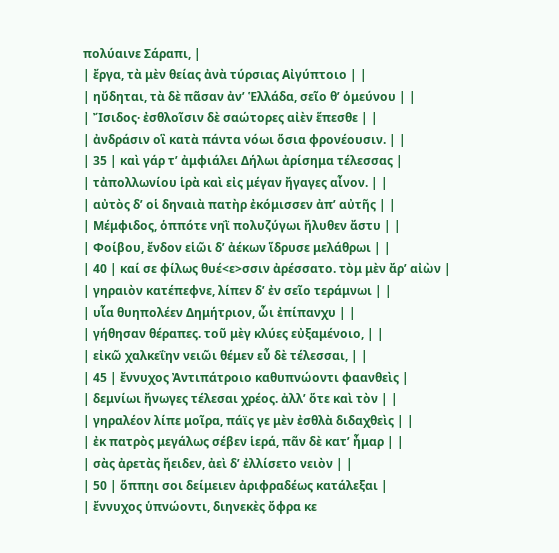πολύαινε Σάραπι, |
| ἔργα, τὰ μὲν θείας ἀνὰ τύρσιας Αἰγύπτοιο | |
| ηὔδηται, τὰ δὲ πᾶσαν ἀν’ Ἑλλάδα, σεῖο θ’ ὁμεύνου | |
| Ἴσιδος· ἐσθλοῖσιν δὲ σαώτορες αἰὲν ἕπεσθε | |
| ἀνδράσιν οἳ κατὰ πάντα νόωι ὅσια φρονέουσιν. | |
| 35 | καὶ γάρ τ’ ἀμφιάλει Δήλωι ἀρίσημα τέλεσσας |
| τἀπολλωνίου ἱρὰ καὶ εἰς μέγαν ἤγαγες αἶνον. | |
| αὐτὸς δ’ οἱ δηναιὰ πατὴρ ἐκόμισσεν ἀπ’ αὐτῆς | |
| Μέμφιδος, ὁππότε νηῒ πολυζύγωι ἤλυθεν ἄστυ | |
| Φοίβου, ἔνδον εἱῶι δ’ ἀέκων ἵδρυσε μελάθρωι | |
| 40 | καί σε φίλως θυέ<ε>σσιν ἀρέσσατο. τὸμ μὲν ἄρ’ αἰὼν |
| γηραιὸν κατέπεφνε, λίπεν δ’ ἐν σεῖο τεράμνωι | |
| υἷα θυηπολέεν Δημήτριον, ὧι ἐπίπανχυ | |
| γήθησαν θέραπες. τοῦ μὲγ κλύες εὐξαμένοιο, | |
| εἰκῶ χαλκεΐην νειῶι θέμεν εὖ δὲ τέλεσσαι, | |
| 45 | ἔννυχος Ἀντιπάτροιο καθυπνώοντι φαανθεὶς |
| δεμνίωι ἤνωγες τέλεσαι χρέος. ἀλλ’ ὅτε καὶ τὸν | |
| γηραλέον λίπε μοῖρα, πάϊς γε μὲν ἐσθλὰ διδαχθεὶς | |
| ἐκ πατρὸς μεγάλως σέβεν ἱερά, πᾶν δὲ κατ’ ἦμαρ | |
| σὰς ἀρετὰς ἤειδεν, ἀεὶ δ’ ἐλλίσετο νειὸν | |
| 50 | ὅππηι σοι δείμειεν ἀριφραδέως κατάλεξαι |
| ἔννυχος ὑπνώοντι, διηνεκὲς ὄφρα κε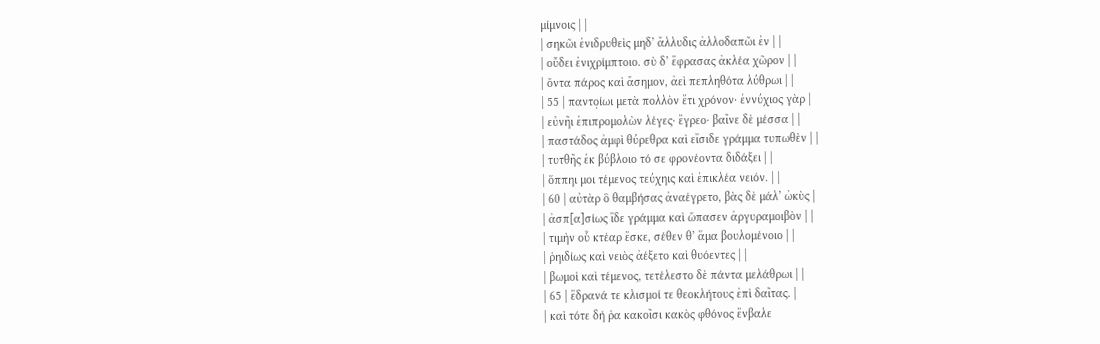μίμνοις | |
| σηκῶι ἐνιδρυθεὶς μηδ’ ἄλλυδις ἀλλοδαπῶι ἐν | |
| οὔδει ἐνιχρίμπτοιο. σὺ δ’ ἔφρασας ἀκλέα χῶρον | |
| ὄντα πάρος καὶ ἄσημον, ἀεὶ πεπληθότα λύθρωι | |
| 55 | παντο̣ίωι μετὰ πολλὸν ἔτι χρόνον· ἐννύχιος γὰρ |
| εὐνῆι ἐπιπρομολὼν λέγες· ἔγρεο· βαῖνε δὲ μέσσα | |
| παστάδος ἀμφὶ θύρεθρα καὶ εἴσιδε γράμμα τυπωθὲν | |
| τυτθῆς ἐκ βύβλοιο τό σε φρονέοντα διδάξει | |
| ὅππηι μοι τέμενος τεύχηις καὶ ἐπικλέα νειόν. | |
| 60 | αὐτὰρ ὃ θαμβήσας ἀναέγρετο, βὰς δὲ μάλ’ ὠκὺς |
| ἀσπ[α]σίως ἴδε γράμμα καὶ ὤπασεν ἀργυραμοιβὸν | |
| τιμὴν οὗ κτέαρ ἔσκε, σέθεν θ’ ἅμα βουλομένοιο | |
| ῥηιδίως καὶ νειὸς ἀέξετο καὶ θυόεντες | |
| βωμοὶ καὶ τέμενος, τετέλεστο δὲ πάντα μελάθρωι | |
| 65 | ἕδρανά τε κλισμοί τε θεοκλήτους ἐπὶ δαῖτας. |
| καὶ τότε δή ῥα κακοῖσι κακὸς φθόνος ἔνβαλε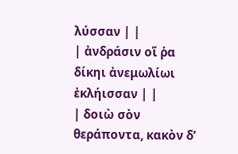λύσσαν | |
| ἀνδράσιν οἵ ῥα δίκηι ἀνεμωλίωι ἐκλήισσαν | |
| δοιὼ σὸν θεράποντα, κακὸν δ’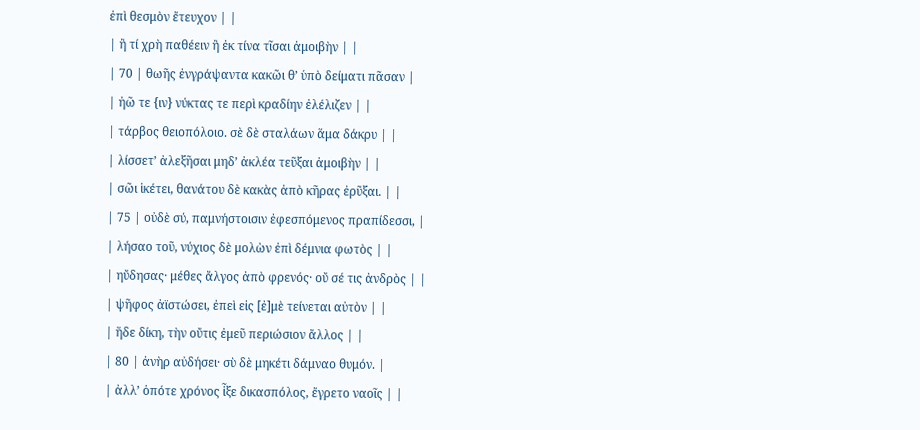ἐπὶ θεσμὸν ἔτευχον | |
| ἢ τί χρὴ παθέειν ἢ ἐκ τίνα τῖσαι ἀμοιβὴν | |
| 70 | θωῆς ἐνγράψαντα κακῶι θ’ ὑπὸ δείματι πᾶσαν |
| ἠῶ τε {ιν} νύκτας τε περὶ κραδίην ἐλέλιζεν | |
| τάρβος θειοπόλοιο. σὲ δὲ σταλάων ἅμα δάκρυ | |
| λίσσετ’ ἀλεξῆσαι μηδ’ ἀκλέα τεῦξαι ἀμοιβὴν | |
| σῶι ἱκέτει, θανάτου δὲ κακὰς ἀπὸ κῆρας ἐρῦξαι. | |
| 75 | οὐδὲ σύ, παμνήστοισιν ἐφεσπόμενος πραπίδεσσι, |
| λήσαο τοῦ, νύχιος δὲ μολὼν ἐπὶ δέμνια φωτὸς | |
| ηὔδησας· μέθες ἄλγος ἀπὸ φρενός· οὔ σέ τις ἀνδρὸς | |
| ψῆφος ἀϊστώσει, ἐπεὶ εἰς [ἐ]μὲ τείνεται αὐτὸν | |
| ἥδε δίκη, τὴν οὔτις ἐμεῦ περιώσιον ἄλλος | |
| 80 | ἀνὴρ αὐδήσει· σὺ δὲ μηκέτι δάμναο θυμόν. |
| ἀλλ’ ὁπότε χρόνος ἷξε δικασπόλος, ἔγρετο ναοῖς | |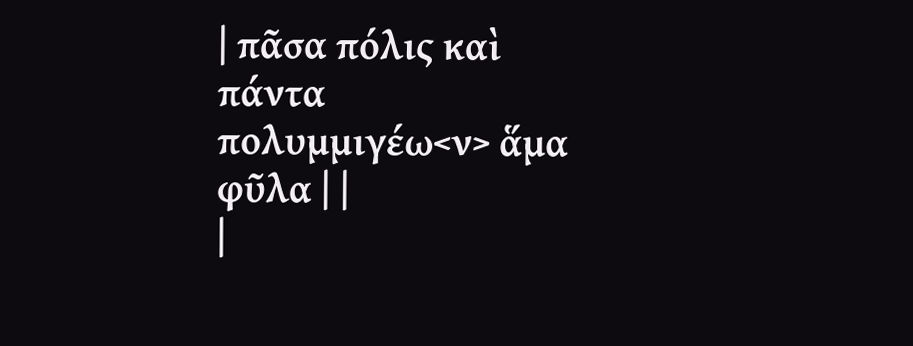| πᾶσα πόλις καὶ πάντα πολυμμιγέω<ν> ἅμα φῦλα | |
|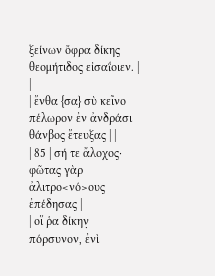ξείνων ὄφρα δίκης θεομήτιδος εἰσαΐοιεν. | |
| ἔνθα {σα} σὺ κεῖνο πέλωρον ἐν ἀνδράσι θάνβος ἔτευξας | |
| 85 | σή τε ἄλοχος· φῶτας γὰρ ἀλιτρο<νό>ους ἐπέδησας |
| οἵ ῥα δίκην̣ πόρσυνον, ἐνὶ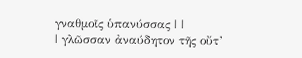γναθμοῖς ὑπανύσσας | |
| γλῶσσαν ἀναύδητον τῆς οὔτ’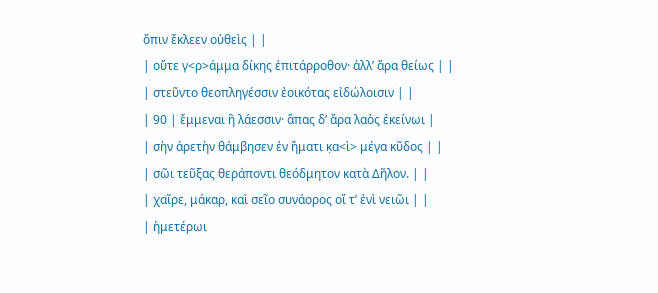ὄπιν ἔκλεεν οὐθεὶς | |
| οὔτε γ<ρ>άμμα δίκης ἐπιτάρροθον· ἀλλ’ ἄρα θείως | |
| στεῦντο θεοπληγέσσιν ἐοικότας εἰδώλοισιν | |
| 90 | ἔμμεναι ἢ λάεσσιν· ἅπας δ’ ἄρα λαὸς ἐκείνωι |
| σὴν ἀρετὴν θάμβησεν ἐν ἤματι κ̣α<ὶ> μέγα κῦδος | |
| σῶι τεῦξας θεράποντι θεόδμητον κατὰ Δῆλον. | |
| χαῖρε, μάκαρ, καὶ σεῖο συνάορος οἵ τ’ ἐνὶ νειῶι | |
| ἡμετέρωι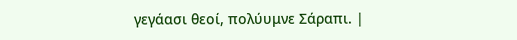γεγάασι θεοί, πολύυμνε Σάραπι. |